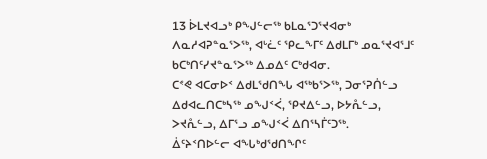13 ᐆᒪᔪᐊᓗᒃ ᑭᖑᓪᓕᖅ ᑲᒪᓇᕐᑐᕐᔪᐊᓂᒃ ᐱᓇᓱᐊᕈᓐᓇᕐᐳᖅ, ᐊᒡᓛᑦ ᕿᓚᖕᒥᑦ ᐃᑯᒪᒥᒃ ᓄᓇᕐᔪᐊᕐᒧᑦ ᑲᑕᒃᑎᑦᓯᔪᓐᓇᕐᐳᖅ ᐃᓄᐃᑦ ᑕᒃᑯᐊᓂ.
ᑕᕝᕙ ᐊᑕᓂᐅᑉ ᐃᑯᒪᖁᑎᖓ ᐊᖅᑲᕐᐳᖅ, ᑐᓂᕐᕈᑏᓪᓗ ᐃᑯᐊᓚᑎᑕᒃᓴᖅ ᓄᖑᑉᐹ, ᕿᔪᐃᓪᓗ, ᐅᔭᕅᓪᓗ, ᐳᔪᕅᓪᓗ, ᐃᒥᕐᓗ ᓄᖑᑉᐹ ᐃᑎᕐᓴᒦᑦᑐᖅ.
ᐄᑦᔨᑉᑎᐅᓪᓕ ᐊᖓᒃᑯᖁᑎᖏᑦ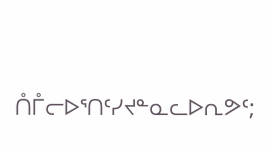ᑍᒤᓕᐅᕐᑎᑦᓯᔪᓐᓇᓚᐅᕆᕗᑦ;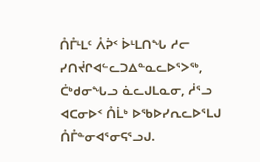ᑍᒤᒻᒪᑦ ᐰᕉᑉ ᐆᒻᒪᑎᖓ ᓱᓕ ᓯᑎᔫᒋᐊᓪᓚᑐᐃᓐᓇᓚᐅᕐᐳᖅ, ᑖᒃᑯᓂᖓᓗ ᓈᓚᒍᒪᓇᓂ, ᓲᕐᓗ ᐊᑕᓂᐅᑉ ᑍᒫᒃ ᐅᖃᐅᓯᕆᓚᐅᕐᒪᒍ ᑍᒤᓐᓂᐊᕐᓂᕋᕐᓗᒍ.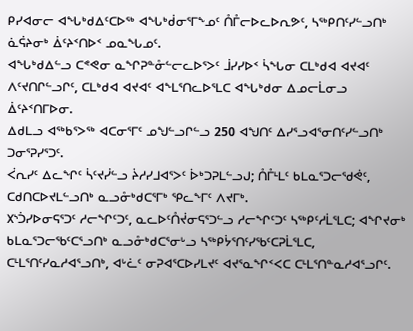ᑭᓯᐊᓂᓕ ᐊᖓᒃᑯᐃᑦᑕᐅᖅ ᐊᖓᒃᑰᓂᕐᒥᖕᓄᑦ ᑍᒤᓕᐅᓚᐅᕆᕗᑦ, ᓴᖅᑭᑎᑦᓯᓪᓗᑎᒃ ᓈᕌᔨᓂᒃ ᐄᑦᔨᑉᑎᐅᑉ ᓄᓇᖓᓄᑦ.
ᐊᖓᒃᑯᐃᓪᓗ ᑕᕝᕙᓂ ᓇᖏᕈᓐᓁᓪᓕᓚᐅᕐᐳᑦ ᒨᓯᓯᐅᑉ ᓵᖓᓂ ᑕᒪᒃᑯᐊ ᐊᔪᐊᑦ ᐱᑦᔪᑎᒋᓪᓗᒋᑦ, ᑕᒪᒃᑯᐊ ᐊᔪᐊᑦ ᐊᖕᒪᕐᑎᓚᐅᕐᒪᑕ ᐊᖓᒃᑯᓂ ᐃᓄᓕᒫᓂᓗ ᐄᑦᔨᑉᑎᒥᐅᓂ.
ᐃᑯᒪᓗ ᐊᖅᑲᕐᐳᖅ ᐊᑕᓂᕐᒥᑦ ᓄᖑᓪᓗᒋᓪᓗ 250 ᐊᖑᑎᑦ ᐃᓯᕐᓗᐊᕐᓂᑎᑦᓯᓪᓗᑎᒃ ᑐᓂᕐᕈᓯᕐᑐᑦ.
ᐹᕆᓯᑦ ᐃᓚᖏᑦ ᓵᑦᔪᓰᓪᓗ ᔩᓱᓯᒧᐊᕐᐳᑦ ᐆᒃᑐᕈᒪᓪᓗᒍ; ᑍᒤᒻᒪᑦ ᑲᒪᓇᕐᑐᓕᖁᕚᑦ, ᑕᑯᑎᑕᐅᔪᒪᓪᓗᑎᒃ ᓇᓗᓁᒃᑯᑕᕐᒥᒃ ᕿᓚᖕᒥᑦ ᐱᔪᒥᒃ.
᙭ᔅᑑᓯᐅᓂᕋᕐᑐᑦ ᓱᓕᖏᑦᑐᑦ, ᓇᓚᐅᑦᑍᔫᓂᕋᕐᑐᓪᓗ ᓱᓕᖏᑦᑐᑦ ᓴᖅᑭᑦᓱᒫᕐᒪᑕ; ᐊᖏᔪᓂᒃ ᑲᒪᓇᕐᑐᓕᖃᑦᑕᕐᓗᑎᒃ ᓇᓗᓁᒃᑯᑕᕐᓂᒡᓗ ᓴᖅᑭᔮᕐᑎᑦᓯᖃᑦᑕᕈᒫᕐᒪᑕ, ᑕᒻᒪᕐᑎᑦᓯᓇᓱᐊᕐᓗᑎᒃ, ᐊᒡᓛᑦ ᓂᕈᐊᕐᑕᐅᓯᒪᔪᑦ ᐊᔪᕐᓇᖏᑉᐸᑕ ᑕᒻᒪᕐᑎᓐᓇᓱᐊᕐᓗᒋᑦ.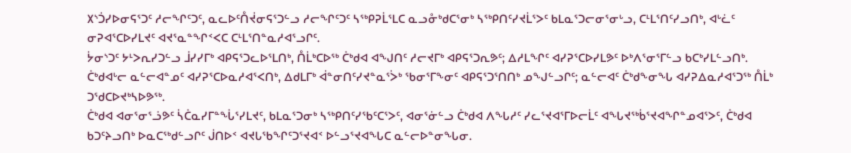᙭ᔅᑑᓯᐅᓂᕋᕐᑐᑦ ᓱᓕᖏᑦᑐᑦ, ᓇᓚᐅᑦᑍᔫᓂᕋᕐᑐᓪᓗ ᓱᓕᖏᑦᑐᑦ ᓴᖅᑭᕈᒫᕐᒪᑕ ᓇᓗᓁᒃᑯᑕᕐᓂᒃ ᓴᖅᑭᑎᑦᓯᔪᒫᕐᐳᑦ ᑲᒪᓇᕐᑐᓕᓂᕐᓂᒡᓗ, ᑕᒻᒪᕐᑎᑦᓯᓗᑎᒃ, ᐊᒡᓛᑦ ᓂᕈᐊᕐᑕᐅᓯᒪᔪᑦ ᐊᔪᕐᓇᓐᖏᑉᐸᑕ ᑕᒻᒪᕐᑎᓐᓇᓱᐊᕐᓗᒋᑦ.
ᔮᓂᔅᑐᑦ ᔭᒻᐳᕆᓯᑐᓪᓗ ᒨᓯᓯᒥᒃ ᐊᑭᕋᕐᑐᓚᐅᕐᒪᑎᒃ, ᑍᒫᒃᑕᐅᖅ ᑖᒃᑯᐊ ᐊᖑᑎᑦ ᓱᓕᔪᒥᒃ ᐊᑭᕋᕐᑐᕆᕗᑦ; ᐃᓱᒪᖏᑦ ᐊᓯᕈᕐᑕᐅᓯᒪᕗᑦ ᐅᒃᐱᕐᓂᕐᒥᓪᓗ ᑲᑕᒃᓯᒪᓪᓗᑎᒃ.
ᑖᒃᑯᐊᒡᓕ ᓇᓪᓕᐊᓐᓄᑦ ᐊᓯᕈᕐᑕᐅᓇᓱᐊᕐᐸᑎᒃ, ᐃᑯᒪᒥᒃ ᐋᓐᓂᑎᑦᓯᔪᓐᓇᕐᐴᒃ ᖃᓂᕐᒥᖕᓂᑦ ᐊᑭᕋᕐᑐᕐᑎᑎᒃ ᓄᖑᓪᓗᒋᑦ; ᓇᓪᓕᐊᑦ ᑖᒃᑯᖕᓂᖓ ᐊᓯᕈᐃᓇᓱᐊᕐᑐᖅ ᑍᒫᒃ ᑐᖁᑕᐅᔪᒃᓴᐅᕗᖅ.
ᑖᒃᑯᐊ ᐊᓂᕐᓂᕐᓘᕗᑦ ᓵᑖᓇᓯᒥᓐᖔᕐᓯᒪᔪᑦ, ᑲᒪᓇᕐᑐᓂᒃ ᓴᖅᑭᑎᑦᓯᖃᑦᑕᕐᐳᑦ, ᐊᓂᕐᓃᓪᓗ ᑖᒃᑯᐊ ᐱᖓᓱᑦ ᓯᓚᕐᔪᐊᕐᒥᐅᓕᒫᑦ ᐊᖓᔪᖅᑳᕐᔪᐊᖏᓐᓄᐊᕐᐳᑦ, ᑖᒃᑯᐊ ᑲᑐᑦᔨᓗᑎᒃ ᐅᓇᑕᖅᑯᓪᓗᒋᑦ ᒎᑎᐅᑉ ᐊᔪᒐᖃᖏᑦᑐᕐᔪᐊᑉ ᐅᓪᓗᕐᔪᐊᖓᑕ ᓇᓪᓕᐅᓐᓂᖓᓂ.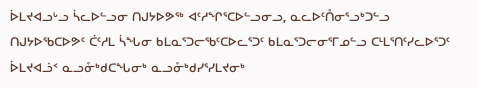ᐆᒪᔪᐊᓗᒡᓗ ᓵᓚᐅᓪᓗᓂ ᑎᒍᔭᐅᕗᖅ ᐊᑦᓱᖏᕐᑕᐅᓪᓗᓂᓗ, ᓇᓚᐅᑦᑍᓂᕐᓗᒃᑐᓪᓗ ᑎᒍᔭᐅᖃᑕᐅᕗᑦ ᑖᑦᓱᒪ ᓵᖓᓂ ᑲᒪᓇᕐᑐᓕᖃᑦᑕᐅᓚᕐᑐᑦ ᑲᒪᓇᕐᑐᓕᓂᕐᒥᓄᓪᓗ ᑕᒻᒪᕐᑎᑦᓯᓚᐅᕐᑐᑦ ᐆᒪᔪᐊᓘᑉ ᓇᓗᓁᒃᑯᑕᖓᓂᒃ ᓇᓗᓁᒃᑯᓯᕐᓯᒪᔪᓂᒃ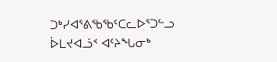ᑐᒃᓯᐊᕐᕕᖃᖃᑦᑕᓚᐅᕐᑐᓪᓗ ᐆᒪᔪᐊᓘᑉ ᐊᑦᔨᖓᓂᒃ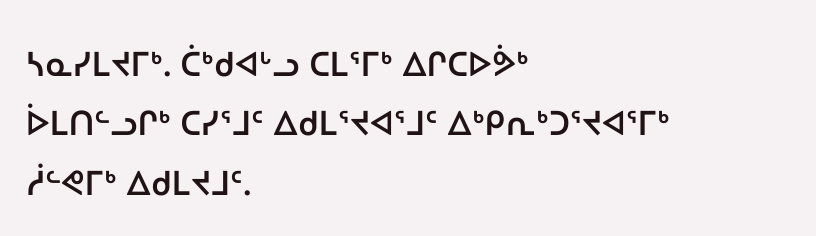ᓴᓇᓯᒪᔪᒥᒃ. ᑖᒃᑯᐊᒡᓗ ᑕᒪᕐᒥᒃ ᐃᒋᑕᐅᕘᒃ ᐆᒪᑎᓪᓗᒋᒃ ᑕᓯᕐᒧᑦ ᐃᑯᒪᕐᔪᐊᕐᒧᑦ ᐃᒃᑭᕆᒃᑐᕐᔪᐊᕐᒥᒃ ᓲᓪᕙᒥᒃ ᐃᑯᒪᔪᒧᑦ.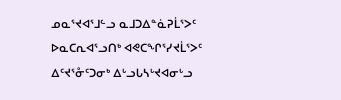ᓄᓇᕐᔪᐊᕐᒧᓪᓗ ᓇᒧᑐᐃᓐᓈᕈᒫᕐᐳᑦ ᐅᓇᑕᕆᐊᕐᓗᑎᒃ ᐊᕙᑕᖏᕐᓯᔪᒫᕐᐳᑦ ᐃᑦᔪᕐᓁᑦᑐᓂᒃ ᐃᒡᓗᒐᓴᒡᔪᐊᓂᒡᓗ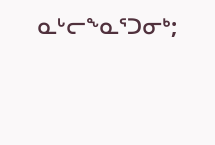ᓇᒡᓕᖕᓇᕐᑐᓂᒃ;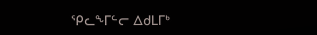ᕿᓚᖕᒥᓪᓕ ᐃᑯᒪᒥᒃ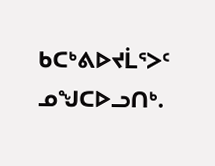ᑲᑕᒃᕕᐅᔪᒫᕐᐳᑦ ᓄᖑᑕᐅᓗᑎᒃ.